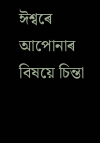ঈশ্বৰে আপোনাৰ বিষয়ে চিন্তা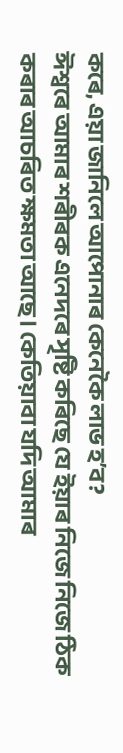কৰে, এয়া জানিলে আপোনাৰ কেনেকৈ লাভ হʼব?
ঈশ্বৰে আমাৰ শৰীৰক এনেদৰে সৃষ্টি কৰিছে যে ইয়াৰ নিজে নিজে ঠিক কৰাৰ আচৰিত ক্ষমতা আছে। কেতিয়াবা যদি আমাৰ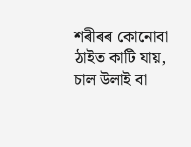শৰীৰৰ কোনোবা ঠাইত কাটি যায়, চাল উলাই বা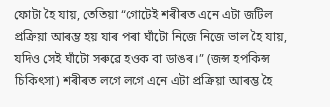ফোটা হৈ যায়, তেতিয়া “গোটেই শৰীৰত এনে এটা জটিল প্ৰক্ৰিয়া আৰম্ভ হয় যাৰ পৰা ঘাঁটো নিজে নিজে ভাল হৈ যায়, যদিও সেই ঘাঁটো সৰুৱে হওক বা ডাঙৰ।” (জন্স হপকিন্স চিকিৎসা) শৰীৰত লগে লগে এনে এটা প্ৰক্ৰিয়া আৰম্ভ হৈ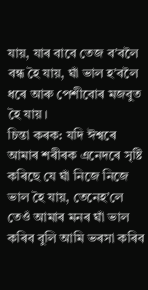যায়, যাৰ বাবে তেজ বʼবলৈ বন্ধ হৈ যায়, ঘাঁ ভাল হʼবলৈ ধৰে আৰু পেশীবোৰ মজবুত হৈ যায়।
চিন্তা কৰক: যদি ঈশ্বৰে আমাৰ শৰীৰক এনেদৰে সৃষ্টি কৰিছে যে ঘাঁ নিজে নিজে ভাল হৈ যায়, তেনেহʼলে তেওঁ আমাৰ মনৰ ঘাঁ ভাল কৰিব বুলি আমি ভৰসা কৰিব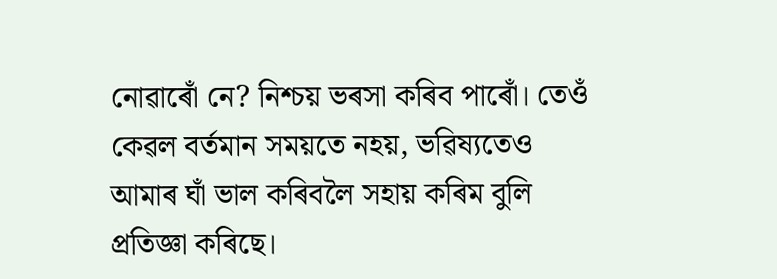নোৱাৰোঁ নে? নিশ্চয় ভৰসা কৰিব পাৰোঁ। তেওঁ কেৱল বৰ্তমান সময়তে নহয়, ভৱিষ্যতেও আমাৰ ঘাঁ ভাল কৰিবলৈ সহায় কৰিম বুলি প্ৰতিজ্ঞা কৰিছে।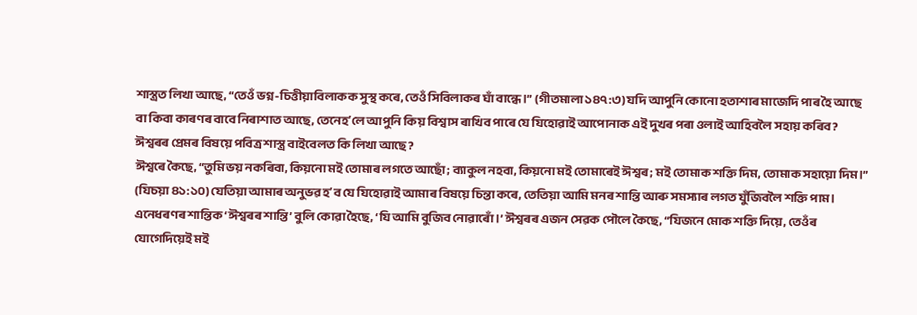শাস্ত্ৰত লিখা আছে, “তেওঁ ভগ্ন-চিত্তীয়াবিলাকক সুস্থ কৰে, তেওঁ সিবিলাকৰ ঘাঁ বান্ধে।” (গীতমালা ১৪৭:৩) যদি আপুনি কোনো হতাশাৰ মাজেদি পাৰ হৈ আছে বা কিবা কাৰণৰ বাবে নিৰাশাত আছে, তেনেহʼলে আপুনি কিয় বিশ্বাস ৰাখিব পাৰে যে যিহোৱাই আপোনাক এই দুখৰ পৰা ওলাই আহিবলৈ সহায় কৰিব?
ঈশ্বৰৰ প্ৰেমৰ বিষয়ে পবিত্ৰ শাস্ত্ৰ বাইবেলত কি লিখা আছে?
ঈশ্বৰে কৈছে, “তুমি ভয় নকৰিবা, কিয়নো মই তোমাৰ লগতে আছোঁ; ব্যাকুল নহবা, কিয়নো মই তোমাৰেই ঈশ্বৰ; মই তোমাক শক্তি দিম, তোমাক সহায়ো দিম।” (যিচয়া ৪১:১০) যেতিয়া আমাৰ অনুভৱ হʼব যে যিহোৱাই আমাৰ বিষয়ে চিন্তা কৰে, তেতিয়া আমি মনৰ শান্তি আৰু সমস্যাৰ লগত যুঁজিবলৈ শক্তি পাম। এনেধৰণৰ শান্তিক ‘ঈশ্বৰৰ শান্তি’ বুলি কোৱা হৈছে, ‘যি আমি বুজিব নোৱাৰোঁ।’ ঈশ্বৰৰ এজন সেৱক পৌলে কৈছে, “যিজনে মোক শক্তি দিয়ে, তেওঁৰ যোগেদিয়েই মই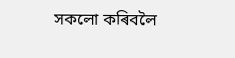সকলো কৰিবলৈ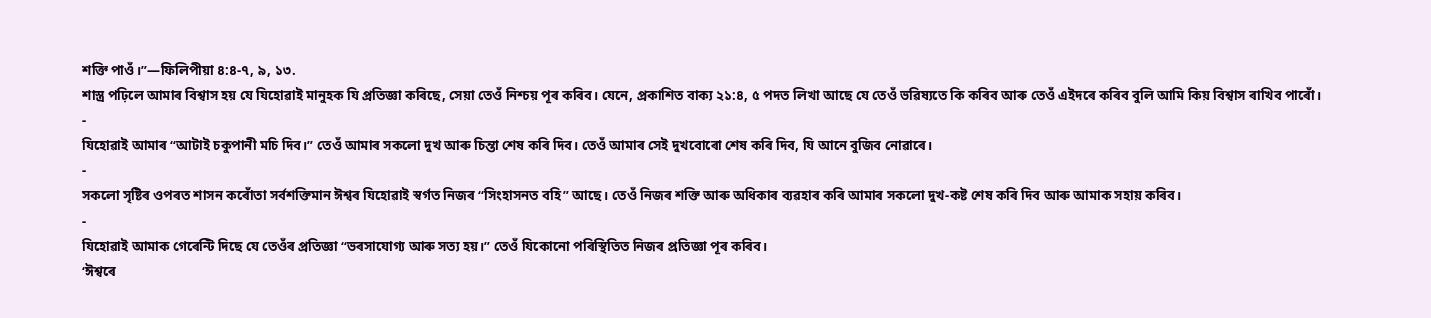শক্তি পাওঁ।”—ফিলিপীয়া ৪:৪-৭, ৯, ১৩.
শাস্ত্ৰ পঢ়িলে আমাৰ বিশ্বাস হয় যে যিহোৱাই মানুহক যি প্ৰতিজ্ঞা কৰিছে, সেয়া তেওঁ নিশ্চয় পূৰ কৰিব। যেনে, প্ৰকাশিত বাক্য ২১:৪, ৫ পদত লিখা আছে যে তেওঁ ভৱিষ্যতে কি কৰিব আৰু তেওঁ এইদৰে কৰিব বুলি আমি কিয় বিশ্বাস ৰাখিব পাৰোঁ।
-
যিহোৱাই আমাৰ “আটাই চকুপানী মচি দিব।” তেওঁ আমাৰ সকলো দুখ আৰু চিন্তা শেষ কৰি দিব। তেওঁ আমাৰ সেই দুখবোৰো শেষ কৰি দিব, যি আনে বুজিব নোৱাৰে।
-
সকলো সৃষ্টিৰ ওপৰত শাসন কৰোঁতা সৰ্বশক্তিমান ঈশ্বৰ যিহোৱাই স্বৰ্গত নিজৰ “সিংহাসনত বহি” আছে। তেওঁ নিজৰ শক্তি আৰু অধিকাৰ ব্যৱহাৰ কৰি আমাৰ সকলো দুখ-কষ্ট শেষ কৰি দিব আৰু আমাক সহায় কৰিব।
-
যিহোৱাই আমাক গেৰেন্টি দিছে যে তেওঁৰ প্ৰতিজ্ঞা “ভৰসাযোগ্য আৰু সত্য হয়।” তেওঁ যিকোনো পৰিস্থিতিত নিজৰ প্ৰতিজ্ঞা পূৰ কৰিব।
‘ঈশ্বৰে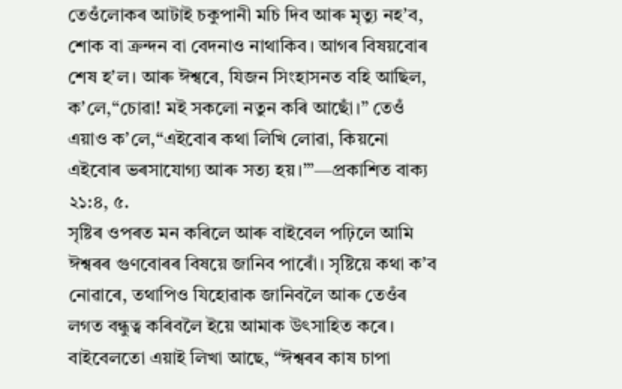তেওঁলোকৰ আটাই চকুপানী মচি দিব আৰু মৃত্যু নহʼব, শোক বা ক্ৰন্দন বা বেদনাও নাথাকিব। আগৰ বিষয়বোৰ শেষ হʼল। আৰু ঈশ্বৰে, যিজন সিংহাসনত বহি আছিল, কʼলে,“চোৱা! মই সকলো নতুন কৰি আছোঁ।” তেওঁ এয়াও কʼলে,“এইবোৰ কথা লিখি লোৱা, কিয়নো এইবোৰ ভৰসাযোগ্য আৰু সত্য হয়।”’—প্ৰকাশিত বাক্য ২১:৪, ৫.
সৃষ্টিৰ ওপৰত মন কৰিলে আৰু বাইবেল পঢ়িলে আমি ঈশ্বৰৰ গুণবোৰৰ বিষয়ে জানিব পাৰোঁ। সৃষ্টিয়ে কথা কʼব নোৱাৰে, তথাপিও যিহোৱাক জানিবলৈ আৰু তেওঁৰ লগত বন্ধুত্ব কৰিবলৈ ইয়ে আমাক উৎসাহিত কৰে। বাইবেলতো এয়াই লিখা আছে, “ঈশ্বৰৰ কাষ চাপা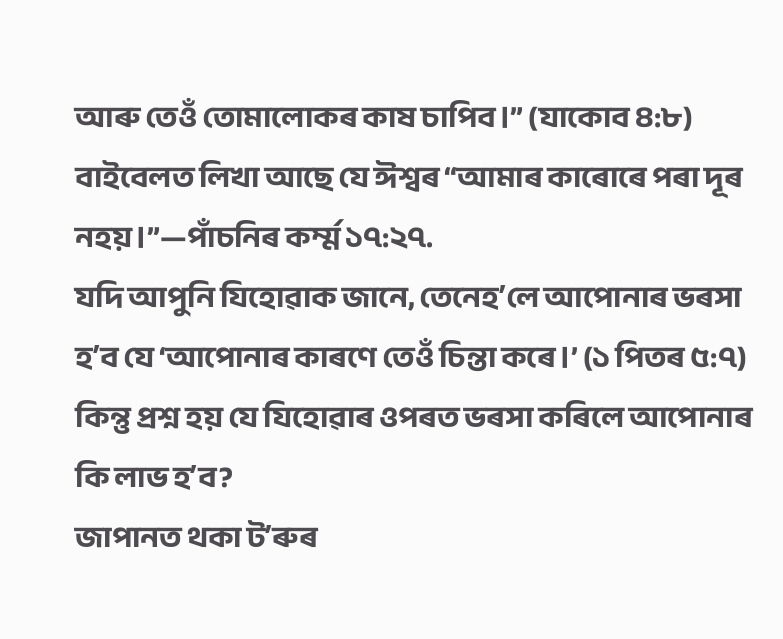আৰু তেওঁ তোমালোকৰ কাষ চাপিব।” (যাকোব ৪:৮) বাইবেলত লিখা আছে যে ঈশ্বৰ “আমাৰ কাৰোৰে পৰা দূৰ নহয়।”—পাঁচনিৰ কৰ্ম্ম ১৭:২৭.
যদি আপুনি যিহোৱাক জানে, তেনেহʼলে আপোনাৰ ভৰসা হʼব যে ‘আপোনাৰ কাৰণে তেওঁ চিন্তা কৰে।’ (১ পিতৰ ৫:৭) কিন্তু প্ৰশ্ন হয় যে যিহোৱাৰ ওপৰত ভৰসা কৰিলে আপোনাৰ কি লাভ হʼব?
জাপানত থকা টʼৰুৰ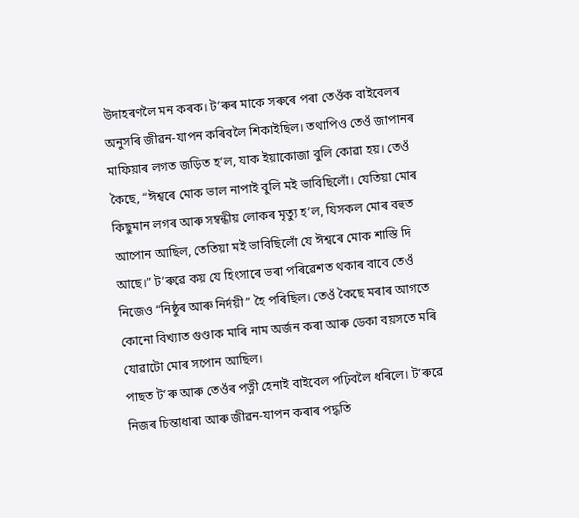উদাহৰণলৈ মন কৰক। টʼৰুৰ মাকে সৰুৰে পৰা তেওঁক বাইবেলৰ অনুসৰি জীৱন-যাপন কৰিবলৈ শিকাইছিল। তথাপিও তেওঁ জাপানৰ মাফিয়াৰ লগত জড়িত হʼল, যাক ইয়াকোজা বুলি কোৱা হয়। তেওঁ কৈছে, “ঈশ্বৰে মোক ভাল নাপাই বুলি মই ভাবিছিলোঁ। যেতিয়া মোৰ কিছুমান লগৰ আৰু সম্বন্ধীয় লোকৰ মৃত্যু হʼল, যিসকল মোৰ বহুত আপোন আছিল, তেতিয়া মই ভাবিছিলোঁ যে ঈশ্বৰে মোক শাস্তি দি আছে।” টʼৰুৱে কয় যে হিংসাৰে ভৰা পৰিৱেশত থকাৰ বাবে তেওঁ নিজেও “নিষ্ঠুৰ আৰু নিৰ্দয়ী” হৈ পৰিছিল। তেওঁ কৈছে মৰাৰ আগতে কোনো বিখ্যাত গুণ্ডাক মাৰি নাম অৰ্জন কৰা আৰু ডেকা বয়সতে মৰি যোৱাটো মোৰ সপোন আছিল।
পাছত টʼৰু আৰু তেওঁৰ পত্নী হেনাই বাইবেল পঢ়িবলৈ ধৰিলে। টʼৰুৱে নিজৰ চিন্তাধাৰা আৰু জীৱন-যাপন কৰাৰ পদ্ধতি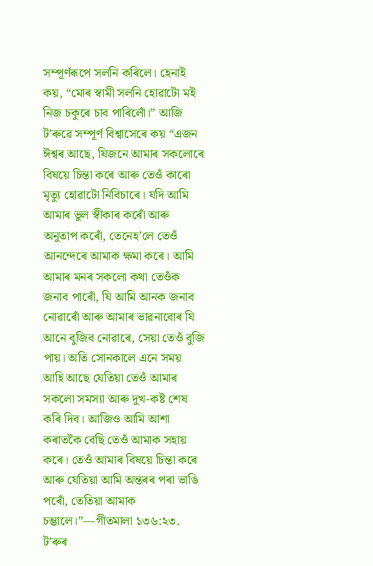সম্পূৰ্ণৰূপে সলনি কৰিলে। হেনাই কয়, “মোৰ স্বামী সলনি হোৱাটো মই নিজ চকুৰে চাব পাৰিলোঁ।” আজি টʼৰুৱে সম্পূৰ্ণ বিশ্বাসেৰে কয় “এজন ঈশ্বৰ আছে, যিজনে আমাৰ সকলোৰে বিষয়ে চিন্তা কৰে আৰু তেওঁ কাৰো মৃত্যু হোৱাটো নিবিচাৰে। যদি আমি আমাৰ ভুল স্বীকাৰ কৰোঁ আৰু অনুতাপ কৰোঁ, তেনেহʼলে তেওঁ আনন্দেৰে আমাক ক্ষমা কৰে। আমি আমাৰ মনৰ সকলো কথা তেওঁক জনাব পাৰোঁ, যি আমি আনক জনাব নোৱাৰোঁ আৰু আমাৰ ভাৱনাবোৰ যি আনে বুজিব নোৱাৰে, সেয়া তেওঁ বুজি পায়। অতি সোনকালে এনে সময় আহি আছে যেতিয়া তেওঁ আমাৰ সকলো সমস্যা আৰু দুখ-কষ্ট শেষ কৰি দিব। আজিও আমি আশা কৰাতকৈ বেছি তেওঁ আমাক সহায় কৰে। তেওঁ আমাৰ বিষয়ে চিন্তা কৰে আৰু যেতিয়া আমি অন্তৰৰ পৰা ভাঙি পৰোঁ, তেতিয়া আমাক চম্ভালে।”—গীতমালা ১৩৬:২৩.
টʼৰুৰ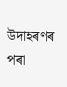উদাহৰণৰ পৰা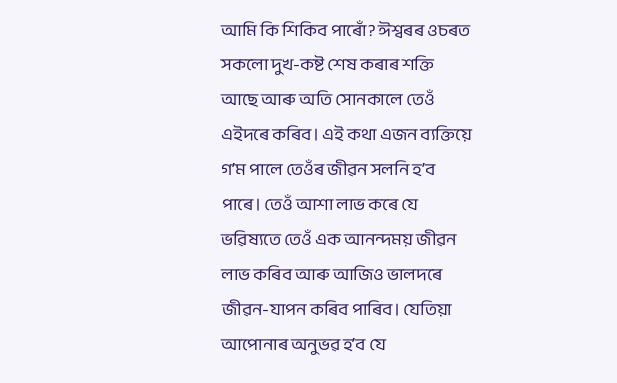আমি কি শিকিব পাৰোঁ? ঈশ্বৰৰ ওচৰত সকলো দুখ-কষ্ট শেষ কৰাৰ শক্তি আছে আৰু অতি সোনকালে তেওঁ এইদৰে কৰিব। এই কথা এজন ব্যক্তিয়ে গʼম পালে তেওঁৰ জীৱন সলনি হʼব পাৰে। তেওঁ আশা লাভ কৰে যে ভৱিষ্যতে তেওঁ এক আনন্দময় জীৱন লাভ কৰিব আৰু আজিও ভালদৰে জীৱন-যাপন কৰিব পাৰিব। যেতিয়া আপোনাৰ অনুভৱ হʼব যে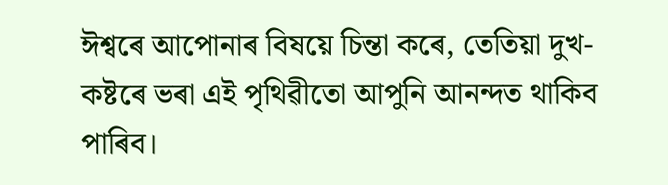ঈশ্বৰে আপোনাৰ বিষয়ে চিন্তা কৰে, তেতিয়া দুখ-কষ্টৰে ভৰা এই পৃথিৱীতো আপুনি আনন্দত থাকিব পাৰিব।